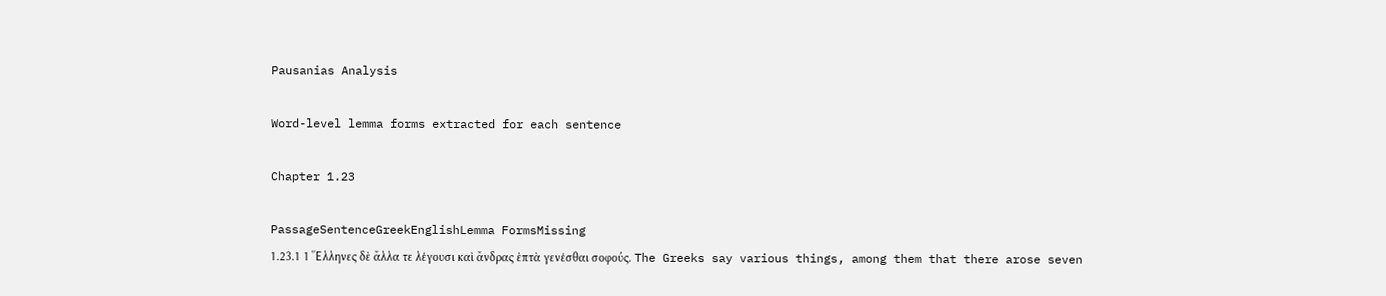Pausanias Analysis

Word-level lemma forms extracted for each sentence

Chapter 1.23

PassageSentenceGreekEnglishLemma FormsMissing
1.23.1 1 Ἕλληνες δὲ ἄλλα τε λέγουσι καὶ ἄνδρας ἑπτὰ γενέσθαι σοφούς. The Greeks say various things, among them that there arose seven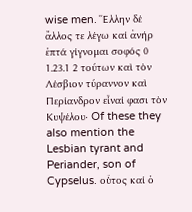wise men. Ἕλλην δέ ἄλλος τε λέγω καί ἀνήρ ἑπτά γίγνομαι σοφός 0
1.23.1 2 τούτων καὶ τὸν Λέσβιον τύραννον καὶ Περίανδρον εἶναί φασι τὸν Κυψέλου· Of these they also mention the Lesbian tyrant and Periander, son of Cypselus. οὗτος καί ὁ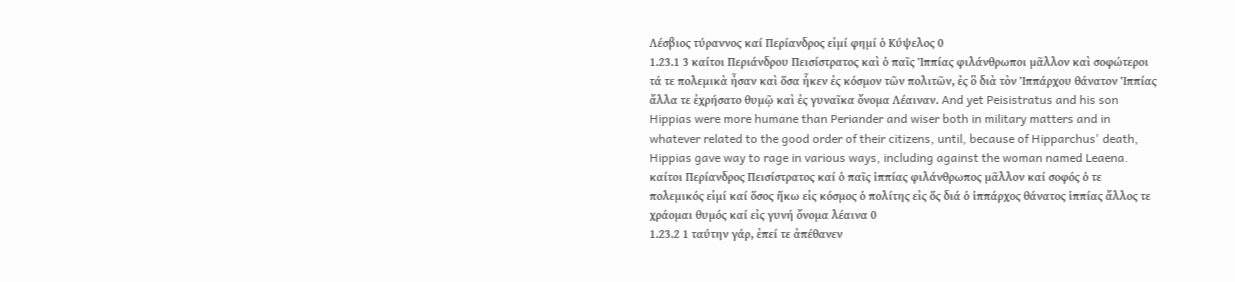Λέσβιος τύραννος καί Περίανδρος εἰμί φημί ὁ Κύψελος 0
1.23.1 3 καίτοι Περιάνδρου Πεισίστρατος καὶ ὁ παῖς Ἱππίας φιλάνθρωποι μᾶλλον καὶ σοφώτεροι τά τε πολεμικὰ ἦσαν καὶ ὅσα ἧκεν ἐς κόσμον τῶν πολιτῶν, ἐς ὃ διὰ τὸν Ἱππάρχου θάνατον Ἱππίας ἄλλα τε ἐχρήσατο θυμῷ καὶ ἐς γυναῖκα ὄνομα Λέαιναν. And yet Peisistratus and his son Hippias were more humane than Periander and wiser both in military matters and in whatever related to the good order of their citizens, until, because of Hipparchus' death, Hippias gave way to rage in various ways, including against the woman named Leaena. καίτοι Περίανδρος Πεισίστρατος καί ὁ παῖς ἱππίας φιλάνθρωπος μᾶλλον καί σοφός ὁ τε πολεμικός εἰμί καί ὅσος ἥκω εἰς κόσμος ὁ πολίτης εἰς ὅς διά ὁ ἱππάρχος θάνατος ἱππίας ἄλλος τε χράομαι θυμός καί εἰς γυνή ὄνομα λέαινα 0
1.23.2 1 ταύτην γάρ, ἐπεί τε ἀπέθανεν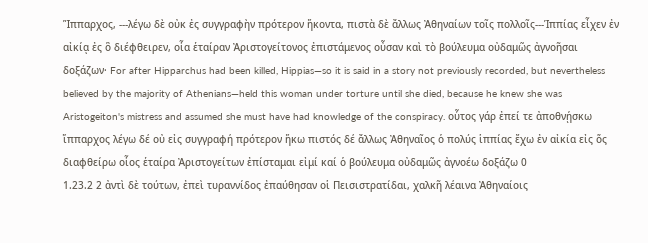Ἵππαρχος, ---λέγω δὲ οὐκ ἐς συγγραφὴν πρότερον ἥκοντα, πιστὰ δὲ ἄλλως Ἀθηναίων τοῖς πολλοῖς---Ἱππίας εἶχεν ἐν αἰκίᾳ ἐς ὃ διέφθειρεν, οἷα ἑταίραν Ἀριστογείτονος ἐπιστάμενος οὖσαν καὶ τὸ βούλευμα οὐδαμῶς ἀγνοῆσαι δοξάζων· For after Hipparchus had been killed, Hippias—so it is said in a story not previously recorded, but nevertheless believed by the majority of Athenians—held this woman under torture until she died, because he knew she was Aristogeiton's mistress and assumed she must have had knowledge of the conspiracy. οὗτος γάρ ἐπεί τε ἀποθνῄσκω ἵππαρχος λέγω δέ οὐ εἰς συγγραφή πρότερον ἥκω πιστός δέ ἄλλως Ἀθηναῖος ὁ πολύς ἱππίας ἔχω ἐν αἰκία εἰς ὅς διαφθείρω οἷος ἑταίρα Ἀριστογείτων ἐπίσταμαι εἰμί καί ὁ βούλευμα οὐδαμῶς ἀγνοέω δοξάζω 0
1.23.2 2 ἀντὶ δὲ τούτων, ἐπεὶ τυραννίδος ἐπαύθησαν οἱ Πεισιστρατίδαι, χαλκῆ λέαινα Ἀθηναίοις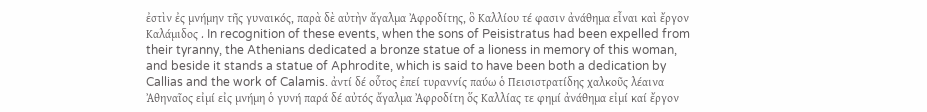ἐστὶν ἐς μνήμην τῆς γυναικός, παρὰ δὲ αὐτὴν ἄγαλμα Ἀφροδίτης, ὃ Καλλίου τέ φασιν ἀνάθημα εἶναι καὶ ἔργον Καλάμιδος . In recognition of these events, when the sons of Peisistratus had been expelled from their tyranny, the Athenians dedicated a bronze statue of a lioness in memory of this woman, and beside it stands a statue of Aphrodite, which is said to have been both a dedication by Callias and the work of Calamis. ἀντί δέ οὗτος ἐπεί τυραννίς παύω ὁ Πεισιστρατίδης χαλκοῦς λέαινα Ἀθηναῖος εἰμί εἰς μνήμη ὁ γυνή παρά δέ αὐτός ἄγαλμα Ἀφροδίτη ὅς Καλλίας τε φημί ἀνάθημα εἰμί καί ἔργον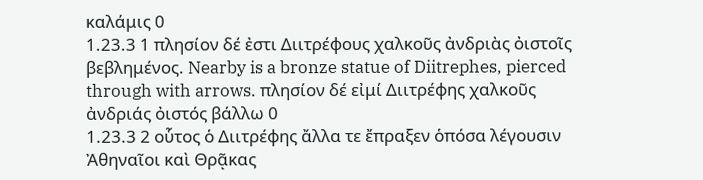καλάμις 0
1.23.3 1 πλησίον δέ ἐστι Διιτρέφους χαλκοῦς ἀνδριὰς ὀιστοῖς βεβλημένος. Nearby is a bronze statue of Diitrephes, pierced through with arrows. πλησίον δέ εἰμί Διιτρέφης χαλκοῦς ἀνδριάς ὀιστός βάλλω 0
1.23.3 2 οὗτος ὁ Διιτρέφης ἄλλα τε ἔπραξεν ὁπόσα λέγουσιν Ἀθηναῖοι καὶ Θρᾷκας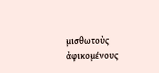μισθωτοὺς ἀφικομένους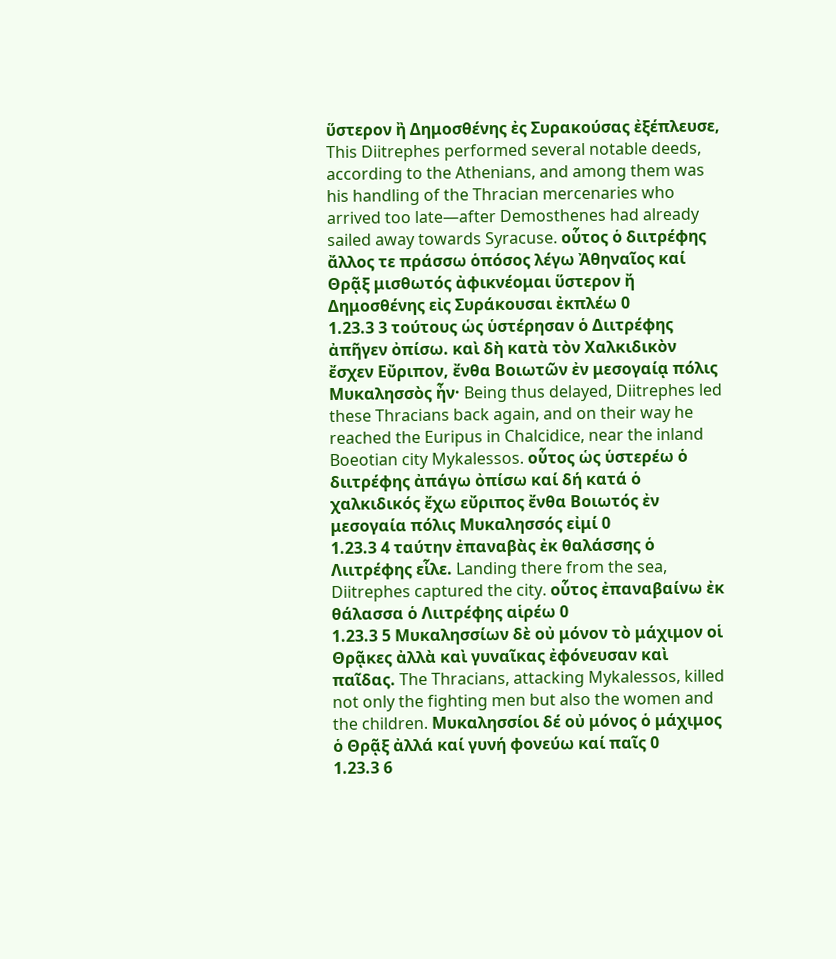ὕστερον ἢ Δημοσθένης ἐς Συρακούσας ἐξέπλευσε, This Diitrephes performed several notable deeds, according to the Athenians, and among them was his handling of the Thracian mercenaries who arrived too late—after Demosthenes had already sailed away towards Syracuse. οὗτος ὁ διιτρέφης ἄλλος τε πράσσω ὁπόσος λέγω Ἀθηναῖος καί Θρᾷξ μισθωτός ἀφικνέομαι ὕστερον ἤ Δημοσθένης εἰς Συράκουσαι ἐκπλέω 0
1.23.3 3 τούτους ὡς ὑστέρησαν ὁ Διιτρέφης ἀπῆγεν ὀπίσω. καὶ δὴ κατὰ τὸν Χαλκιδικὸν ἔσχεν Εὔριπον, ἔνθα Βοιωτῶν ἐν μεσογαίᾳ πόλις Μυκαλησσὸς ἦν· Being thus delayed, Diitrephes led these Thracians back again, and on their way he reached the Euripus in Chalcidice, near the inland Boeotian city Mykalessos. οὗτος ὡς ὑστερέω ὁ διιτρέφης ἀπάγω ὀπίσω καί δή κατά ὁ χαλκιδικός ἔχω εὔριπος ἔνθα Βοιωτός ἐν μεσογαία πόλις Μυκαλησσός εἰμί 0
1.23.3 4 ταύτην ἐπαναβὰς ἐκ θαλάσσης ὁ Λιιτρέφης εἷλε. Landing there from the sea, Diitrephes captured the city. οὗτος ἐπαναβαίνω ἐκ θάλασσα ὁ Λιιτρέφης αἱρέω 0
1.23.3 5 Μυκαλησσίων δὲ οὐ μόνον τὸ μάχιμον οἱ Θρᾷκες ἀλλὰ καὶ γυναῖκας ἐφόνευσαν καὶ παῖδας. The Thracians, attacking Mykalessos, killed not only the fighting men but also the women and the children. Μυκαλησσίοι δέ οὐ μόνος ὁ μάχιμος ὁ Θρᾷξ ἀλλά καί γυνή φονεύω καί παῖς 0
1.23.3 6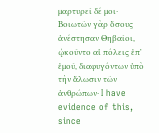μαρτυρεῖ δέ μοι· Βοιωτῶν γὰρ ὅσους ἀνέστησαν Θηβαῖοι, ᾠκοῦντο αἱ πόλεις ἐπʼ ἐμοῦ, διαφυγόντων ὑπὸ τὴν ἅλωσιν τῶν ἀνθρώπων· I have evidence of this, since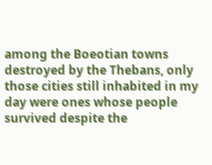among the Boeotian towns destroyed by the Thebans, only those cities still inhabited in my day were ones whose people survived despite the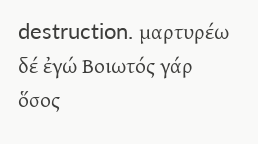destruction. μαρτυρέω δέ ἐγώ Βοιωτός γάρ ὅσος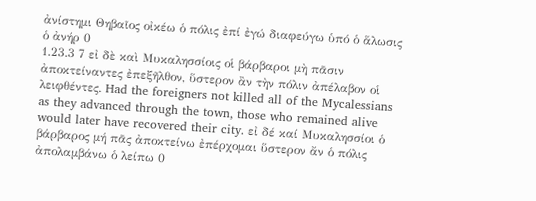ἀνίστημι Θηβαῖος οἰκέω ὁ πόλις ἐπί ἐγώ διαφεύγω ὑπό ὁ ἅλωσις ὁ ἀνήρ 0
1.23.3 7 εἰ δὲ καὶ Μυκαλησσίοις οἱ βάρβαροι μὴ πᾶσιν ἀποκτείναντες ἐπεξῆλθον, ὕστερον ἂν τὴν πόλιν ἀπέλαβον οἱ λειφθέντες. Had the foreigners not killed all of the Mycalessians as they advanced through the town, those who remained alive would later have recovered their city. εἰ δέ καί Μυκαλησσίοι ὁ βάρβαρος μή πᾶς ἀποκτείνω ἐπέρχομαι ὕστερον ἄν ὁ πόλις ἀπολαμβάνω ὁ λείπω 0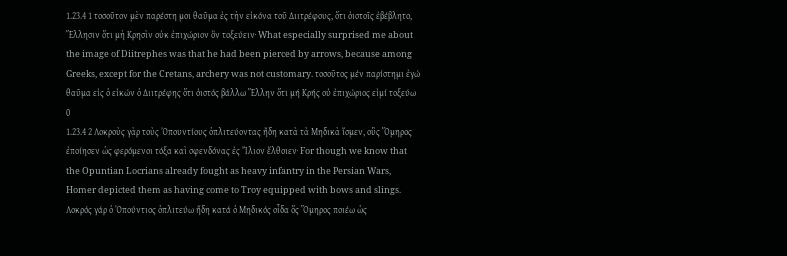1.23.4 1 τοσοῦτον μὲν παρέστη μοι θαῦμα ἐς τὴν εἰκόνα τοῦ Διιτρέφους, ὅτι ὀιστοῖς ἐβέβλητο, Ἕλλησιν ὅτι μὴ Κρησὶν οὐκ ἐπιχώριον ὂν τοξεύειν· What especially surprised me about the image of Diitrephes was that he had been pierced by arrows, because among Greeks, except for the Cretans, archery was not customary. τοσοῦτος μέν παρίστημι ἐγώ θαῦμα εἰς ὁ εἰκών ὁ Διιτρέφης ὅτι ὀιστός βάλλω Ἕλλην ὅτι μή Κρής οὐ ἐπιχώριος εἰμί τοξεύω 0
1.23.4 2 Λοκροὺς γὰρ τοὺς Ὀπουντίους ὁπλιτεύοντας ἤδη κατὰ τὰ Μηδικὰ ἴσμεν, οὓς Ὅμηρος ἐποίησεν ὡς φερόμενοι τόξα καὶ σφενδόνας ἐς Ἴλιον ἔλθοιεν· For though we know that the Opuntian Locrians already fought as heavy infantry in the Persian Wars, Homer depicted them as having come to Troy equipped with bows and slings. Λοκρός γάρ ὁ Ὀπούντιος ὁπλιτεύω ἤδη κατά ὁ Μηδικός οἶδα ὅς Ὅμηρος ποιέω ὡς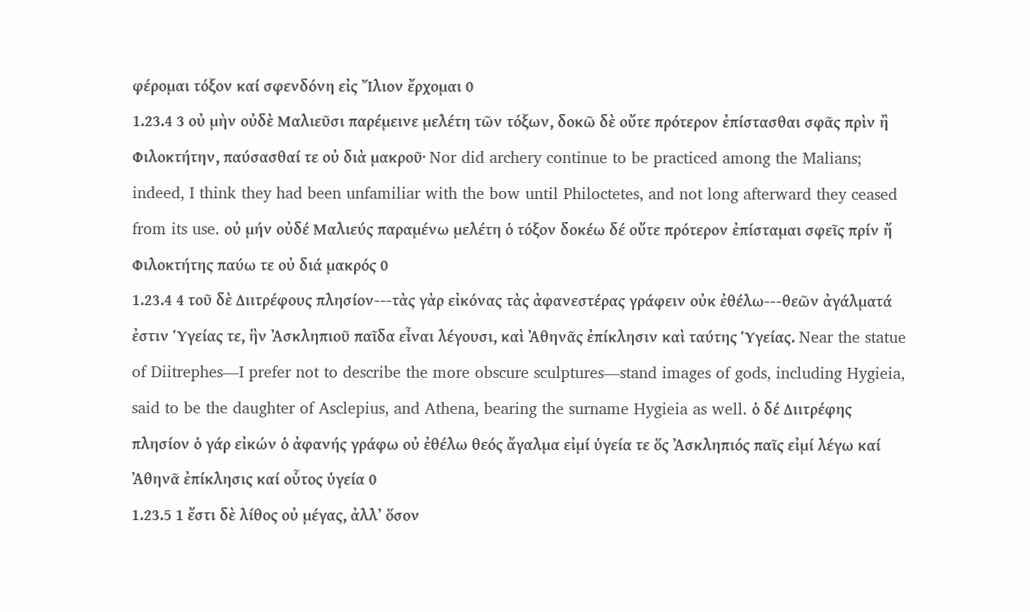φέρομαι τόξον καί σφενδόνη εἰς Ἴλιον ἔρχομαι 0
1.23.4 3 οὐ μὴν οὐδὲ Μαλιεῦσι παρέμεινε μελέτη τῶν τόξων, δοκῶ δὲ οὔτε πρότερον ἐπίστασθαι σφᾶς πρὶν ἢ Φιλοκτήτην, παύσασθαί τε οὐ διὰ μακροῦ· Nor did archery continue to be practiced among the Malians; indeed, I think they had been unfamiliar with the bow until Philoctetes, and not long afterward they ceased from its use. οὐ μήν οὐδέ Μαλιεύς παραμένω μελέτη ὁ τόξον δοκέω δέ οὔτε πρότερον ἐπίσταμαι σφεῖς πρίν ἤ Φιλοκτήτης παύω τε οὐ διά μακρός 0
1.23.4 4 τοῦ δὲ Διιτρέφους πλησίον---τὰς γὰρ εἰκόνας τὰς ἀφανεστέρας γράφειν οὐκ ἐθέλω---θεῶν ἀγάλματά ἐστιν Ὑγείας τε, ἣν Ἀσκληπιοῦ παῖδα εἶναι λέγουσι, καὶ Ἀθηνᾶς ἐπίκλησιν καὶ ταύτης Ὑγείας. Near the statue of Diitrephes—I prefer not to describe the more obscure sculptures—stand images of gods, including Hygieia, said to be the daughter of Asclepius, and Athena, bearing the surname Hygieia as well. ὁ δέ Διιτρέφης πλησίον ὁ γάρ εἰκών ὁ ἀφανής γράφω οὐ ἐθέλω θεός ἄγαλμα εἰμί ὑγεία τε ὅς Ἀσκληπιός παῖς εἰμί λέγω καί Ἀθηνᾶ ἐπίκλησις καί οὗτος ὑγεία 0
1.23.5 1 ἔστι δὲ λίθος οὐ μέγας, ἀλλʼ ὅσον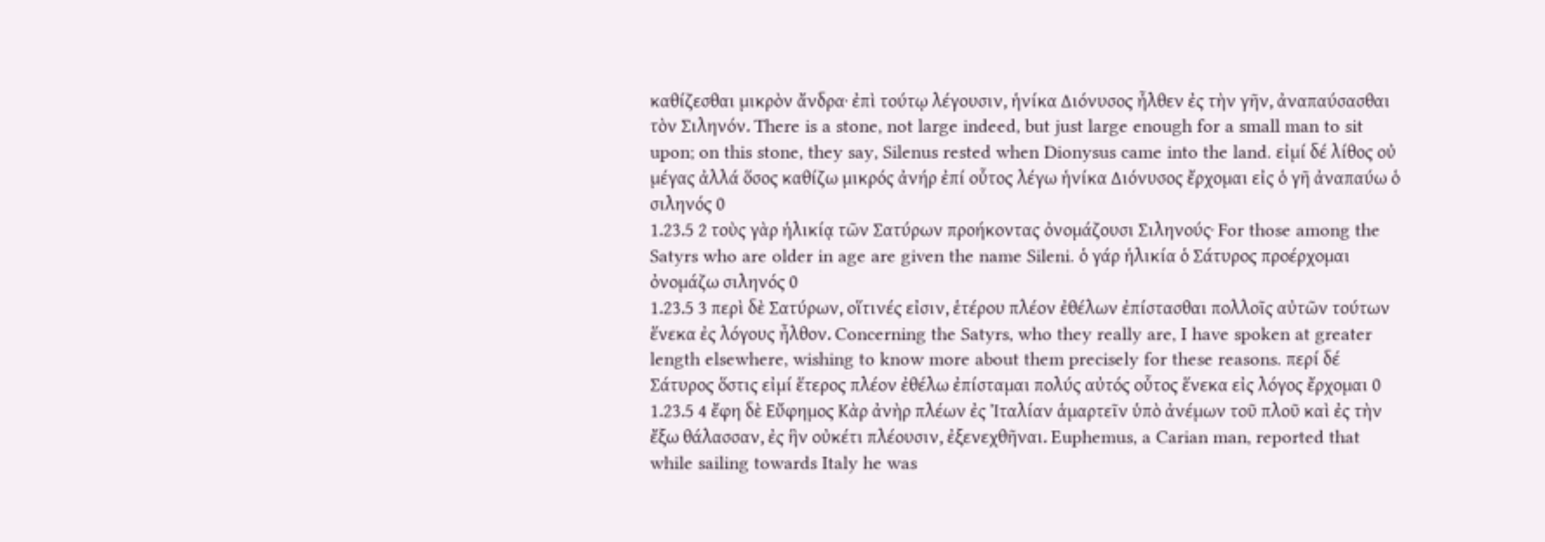καθίζεσθαι μικρὸν ἄνδρα· ἐπὶ τούτῳ λέγουσιν, ἡνίκα Διόνυσος ἦλθεν ἐς τὴν γῆν, ἀναπαύσασθαι τὸν Σιληνόν. There is a stone, not large indeed, but just large enough for a small man to sit upon; on this stone, they say, Silenus rested when Dionysus came into the land. εἰμί δέ λίθος οὐ μέγας ἀλλά ὅσος καθίζω μικρός ἀνήρ ἐπί οὗτος λέγω ἡνίκα Διόνυσος ἔρχομαι εἰς ὁ γῆ ἀναπαύω ὁ σιληνός 0
1.23.5 2 τοὺς γὰρ ἡλικίᾳ τῶν Σατύρων προήκοντας ὀνομάζουσι Σιληνούς· For those among the Satyrs who are older in age are given the name Sileni. ὁ γάρ ἡλικία ὁ Σάτυρος προέρχομαι ὀνομάζω σιληνός 0
1.23.5 3 περὶ δὲ Σατύρων, οἵτινές εἰσιν, ἑτέρου πλέον ἐθέλων ἐπίστασθαι πολλοῖς αὐτῶν τούτων ἕνεκα ἐς λόγους ἦλθον. Concerning the Satyrs, who they really are, I have spoken at greater length elsewhere, wishing to know more about them precisely for these reasons. περί δέ Σάτυρος ὅστις εἰμί ἕτερος πλέον ἐθέλω ἐπίσταμαι πολύς αὐτός οὗτος ἕνεκα εἰς λόγος ἔρχομαι 0
1.23.5 4 ἔφη δὲ Εὔφημος Κὰρ ἀνὴρ πλέων ἐς Ἰταλίαν ἁμαρτεῖν ὑπὸ ἀνέμων τοῦ πλοῦ καὶ ἐς τὴν ἔξω θάλασσαν, ἐς ἣν οὐκέτι πλέουσιν, ἐξενεχθῆναι. Euphemus, a Carian man, reported that while sailing towards Italy he was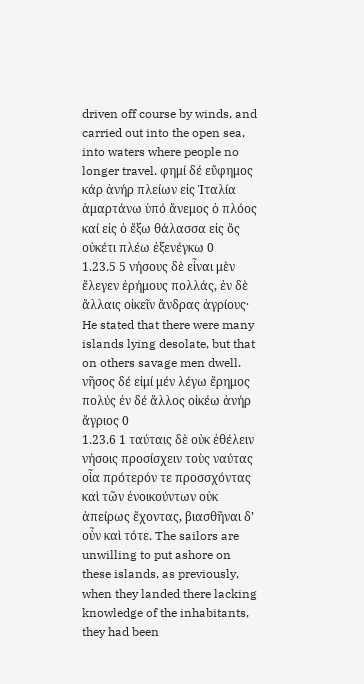driven off course by winds, and carried out into the open sea, into waters where people no longer travel. φημί δέ εὔφημος κάρ ἀνήρ πλείων εἰς Ἰταλία ἁμαρτάνω ὑπό ἄνεμος ὁ πλόος καί εἰς ὁ ἔξω θάλασσα εἰς ὅς οὐκέτι πλέω ἐξενέγκω 0
1.23.5 5 νήσους δὲ εἶναι μὲν ἔλεγεν ἐρήμους πολλάς, ἐν δὲ ἄλλαις οἰκεῖν ἄνδρας ἀγρίους· He stated that there were many islands lying desolate, but that on others savage men dwell. νῆσος δέ εἰμί μέν λέγω ἔρημος πολύς ἐν δέ ἄλλος οἰκέω ἀνήρ ἄγριος 0
1.23.6 1 ταύταις δὲ οὐκ ἐθέλειν νήσοις προσίσχειν τοὺς ναύτας οἷα πρότερόν τε προσσχόντας καὶ τῶν ἐνοικούντων οὐκ ἀπείρως ἔχοντας, βιασθῆναι δʼ οὖν καὶ τότε. The sailors are unwilling to put ashore on these islands, as previously, when they landed there lacking knowledge of the inhabitants, they had been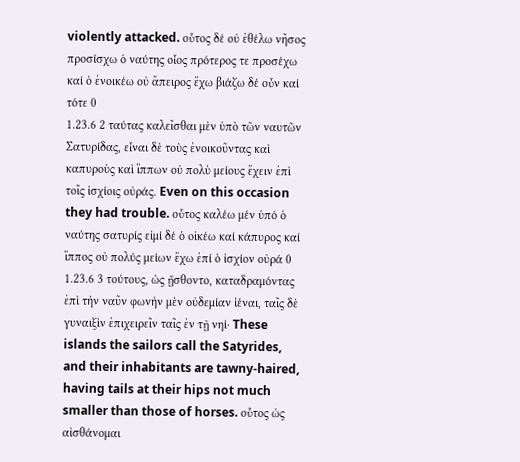violently attacked. οὗτος δέ οὐ ἐθέλω νῆσος προσίσχω ὁ ναύτης οἷος πρότερος τε προσέχω καί ὁ ἐνοικέω οὐ ἄπειρος ἔχω βιάζω δέ οὖν καί τότε 0
1.23.6 2 ταύτας καλεῖσθαι μὲν ὑπὸ τῶν ναυτῶν Σατυρίδας, εἶναι δὲ τοὺς ἐνοικοῦντας καὶ καπυροὺς καὶ ἵππων οὐ πολὺ μείους ἔχειν ἐπὶ τοῖς ἰσχίοις οὐράς. Even on this occasion they had trouble. οὗτος καλέω μέν ὑπό ὁ ναύτης σατυρίς εἰμί δέ ὁ οἰκέω καί κάπυρος καί ἵππος οὐ πολύς μείων ἔχω ἐπί ὁ ἰσχίον οὐρά 0
1.23.6 3 τούτους, ὡς ᾔσθοντο, καταδραμόντας ἐπὶ τὴν ναῦν φωνὴν μὲν οὐδεμίαν ἱέναι, ταῖς δὲ γυναιξὶν ἐπιχειρεῖν ταῖς ἐν τῇ νηί· These islands the sailors call the Satyrides, and their inhabitants are tawny-haired, having tails at their hips not much smaller than those of horses. οὗτος ὡς αἰσθάνομαι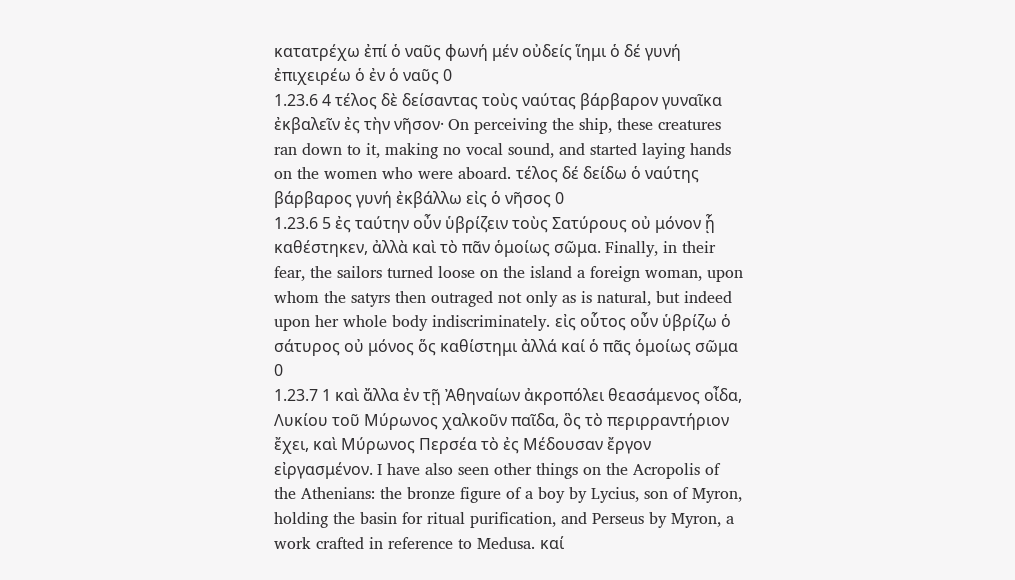κατατρέχω ἐπί ὁ ναῦς φωνή μέν οὐδείς ἵημι ὁ δέ γυνή ἐπιχειρέω ὁ ἐν ὁ ναῦς 0
1.23.6 4 τέλος δὲ δείσαντας τοὺς ναύτας βάρβαρον γυναῖκα ἐκβαλεῖν ἐς τὴν νῆσον· On perceiving the ship, these creatures ran down to it, making no vocal sound, and started laying hands on the women who were aboard. τέλος δέ δείδω ὁ ναύτης βάρβαρος γυνή ἐκβάλλω εἰς ὁ νῆσος 0
1.23.6 5 ἐς ταύτην οὖν ὑβρίζειν τοὺς Σατύρους οὐ μόνον ᾗ καθέστηκεν, ἀλλὰ καὶ τὸ πᾶν ὁμοίως σῶμα. Finally, in their fear, the sailors turned loose on the island a foreign woman, upon whom the satyrs then outraged not only as is natural, but indeed upon her whole body indiscriminately. εἰς οὗτος οὖν ὑβρίζω ὁ σάτυρος οὐ μόνος ὅς καθίστημι ἀλλά καί ὁ πᾶς ὁμοίως σῶμα 0
1.23.7 1 καὶ ἄλλα ἐν τῇ Ἀθηναίων ἀκροπόλει θεασάμενος οἶδα, Λυκίου τοῦ Μύρωνος χαλκοῦν παῖδα, ὃς τὸ περιρραντήριον ἔχει, καὶ Μύρωνος Περσέα τὸ ἐς Μέδουσαν ἔργον εἰργασμένον. I have also seen other things on the Acropolis of the Athenians: the bronze figure of a boy by Lycius, son of Myron, holding the basin for ritual purification, and Perseus by Myron, a work crafted in reference to Medusa. καί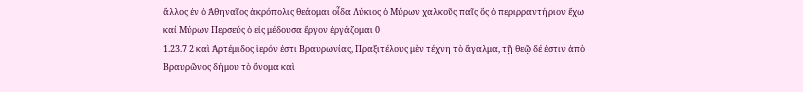ἄλλος ἐν ὁ Ἀθηναῖος ἀκρόπολις θεάομαι οἶδα Λύκιος ὁ Μύρων χαλκοῦς παῖς ὅς ὁ περιρραντήριον ἔχω καί Μύρων Περσεύς ὁ εἰς μέδουσα ἔργον ἐργάζομαι 0
1.23.7 2 καὶ Ἀρτέμιδος ἱερόν ἐστι Βραυρωνίας, Πραξιτέλους μὲν τέχνη τὸ ἄγαλμα, τῇ θεῷ δέ ἐστιν ἀπὸ Βραυρῶνος δήμου τὸ ὄνομα καὶ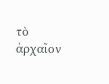τὸ ἀρχαῖον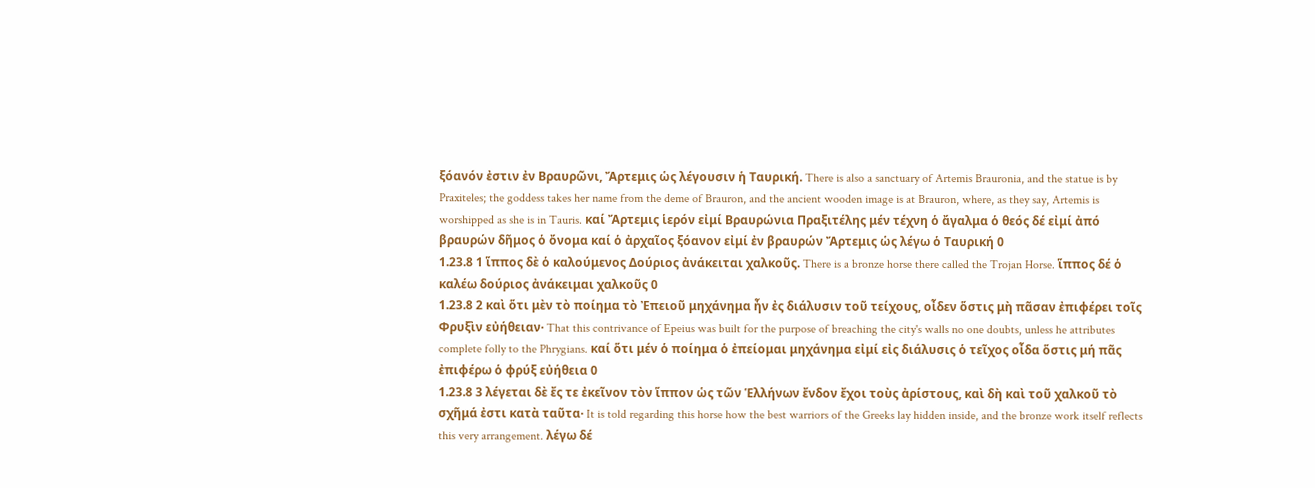ξόανόν ἐστιν ἐν Βραυρῶνι, Ἄρτεμις ὡς λέγουσιν ἡ Ταυρική. There is also a sanctuary of Artemis Brauronia, and the statue is by Praxiteles; the goddess takes her name from the deme of Brauron, and the ancient wooden image is at Brauron, where, as they say, Artemis is worshipped as she is in Tauris. καί Ἄρτεμις ἱερόν εἰμί Βραυρώνια Πραξιτέλης μέν τέχνη ὁ ἄγαλμα ὁ θεός δέ εἰμί ἀπό βραυρών δῆμος ὁ ὄνομα καί ὁ ἀρχαῖος ξόανον εἰμί ἐν βραυρών Ἄρτεμις ὡς λέγω ὁ Ταυρική 0
1.23.8 1 ἵππος δὲ ὁ καλούμενος Δούριος ἀνάκειται χαλκοῦς. There is a bronze horse there called the Trojan Horse. ἵππος δέ ὁ καλέω δούριος ἀνάκειμαι χαλκοῦς 0
1.23.8 2 καὶ ὅτι μὲν τὸ ποίημα τὸ Ἐπειοῦ μηχάνημα ἦν ἐς διάλυσιν τοῦ τείχους, οἶδεν ὅστις μὴ πᾶσαν ἐπιφέρει τοῖς Φρυξὶν εὐήθειαν· That this contrivance of Epeius was built for the purpose of breaching the city's walls no one doubts, unless he attributes complete folly to the Phrygians. καί ὅτι μέν ὁ ποίημα ὁ ἐπείομαι μηχάνημα εἰμί εἰς διάλυσις ὁ τεῖχος οἶδα ὅστις μή πᾶς ἐπιφέρω ὁ φρύξ εὐήθεια 0
1.23.8 3 λέγεται δὲ ἔς τε ἐκεῖνον τὸν ἵππον ὡς τῶν Ἑλλήνων ἔνδον ἔχοι τοὺς ἀρίστους, καὶ δὴ καὶ τοῦ χαλκοῦ τὸ σχῆμά ἐστι κατὰ ταῦτα· It is told regarding this horse how the best warriors of the Greeks lay hidden inside, and the bronze work itself reflects this very arrangement. λέγω δέ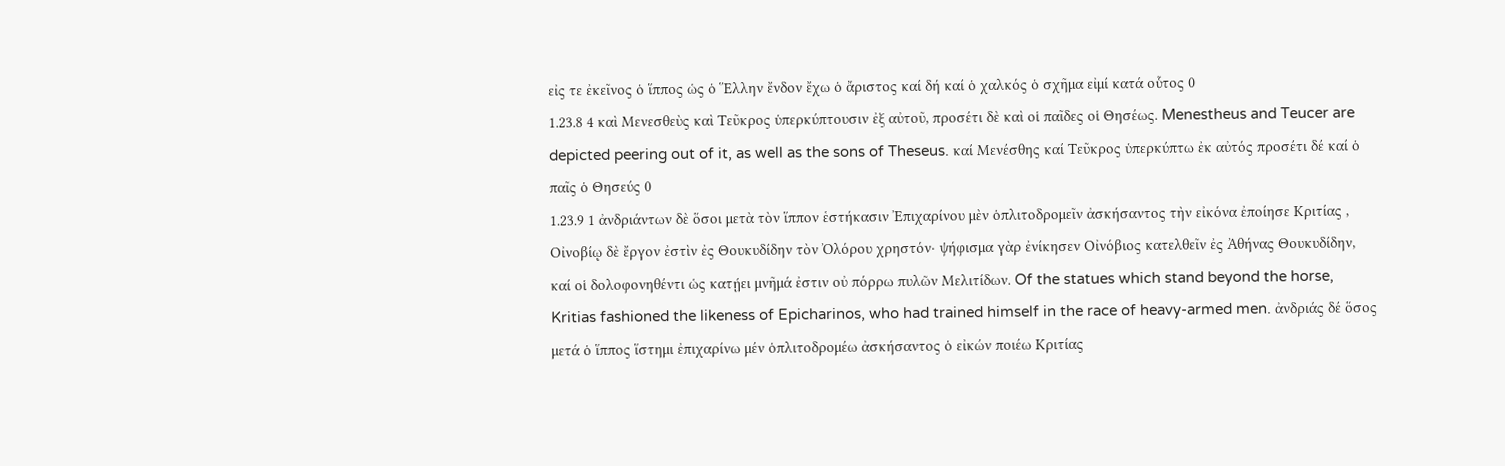εἰς τε ἐκεῖνος ὁ ἵππος ὡς ὁ Ἕλλην ἔνδον ἔχω ὁ ἄριστος καί δή καί ὁ χαλκός ὁ σχῆμα εἰμί κατά οὗτος 0
1.23.8 4 καὶ Μενεσθεὺς καὶ Τεῦκρος ὑπερκύπτουσιν ἐξ αὐτοῦ, προσέτι δὲ καὶ οἱ παῖδες οἱ Θησέως. Menestheus and Teucer are depicted peering out of it, as well as the sons of Theseus. καί Μενέσθης καί Τεῦκρος ὑπερκύπτω ἐκ αὐτός προσέτι δέ καί ὁ παῖς ὁ Θησεύς 0
1.23.9 1 ἀνδριάντων δὲ ὅσοι μετὰ τὸν ἵππον ἑστήκασιν Ἐπιχαρίνου μὲν ὁπλιτοδρομεῖν ἀσκήσαντος τὴν εἰκόνα ἐποίησε Κριτίας , Οἰνοβίῳ δὲ ἔργον ἐστὶν ἐς Θουκυδίδην τὸν Ὀλόρου χρηστόν· ψήφισμα γὰρ ἐνίκησεν Οἰνόβιος κατελθεῖν ἐς Ἀθήνας Θουκυδίδην, καί οἱ δολοφονηθέντι ὡς κατῄει μνῆμά ἐστιν οὐ πόρρω πυλῶν Μελιτίδων. Of the statues which stand beyond the horse, Kritias fashioned the likeness of Epicharinos, who had trained himself in the race of heavy-armed men. ἀνδριάς δέ ὅσος μετά ὁ ἵππος ἵστημι ἐπιχαρίνω μέν ὁπλιτοδρομέω ἀσκήσαντος ὁ εἰκών ποιέω Κριτίας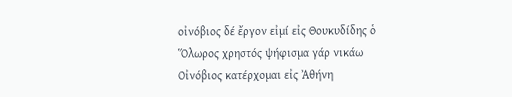οἰνόβιος δέ ἔργον εἰμί εἰς Θουκυδίδης ὁ Ὅλωρος χρηστός ψήφισμα γάρ νικάω Οἰνόβιος κατέρχομαι εἰς Ἀθήνη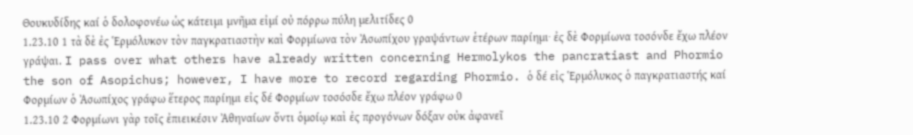Θουκυδίδης καί ὁ δολοφονέω ὡς κάτειμι μνῆμα εἰμί οὐ πόρρω πύλη μελιτίδες 0
1.23.10 1 τὰ δὲ ἐς Ἑρμόλυκον τὸν παγκρατιαστὴν καὶ Φορμίωνα τὸν Ἀσωπίχου γραψάντων ἑτέρων παρίημι· ἐς δὲ Φορμίωνα τοσόνδε ἔχω πλέον γράψαι. I pass over what others have already written concerning Hermolykos the pancratiast and Phormio the son of Asopichus; however, I have more to record regarding Phormio. ὁ δέ εἰς Ἑρμόλυκος ὁ παγκρατιαστής καί Φορμίων ὁ Ἀσωπίχος γράφω ἕτερος παρίημι εἰς δέ Φορμίων τοσόσδε ἔχω πλέον γράφω 0
1.23.10 2 Φορμίωνι γὰρ τοῖς ἐπιεικέσιν Ἀθηναίων ὄντι ὁμοίῳ καὶ ἐς προγόνων δόξαν οὐκ ἀφανεῖ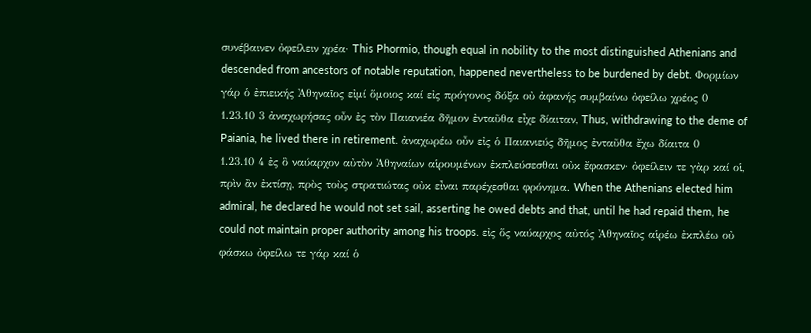συνέβαινεν ὀφείλειν χρέα· This Phormio, though equal in nobility to the most distinguished Athenians and descended from ancestors of notable reputation, happened nevertheless to be burdened by debt. Φορμίων γάρ ὁ ἐπιεικής Ἀθηναῖος εἰμί ὅμοιος καί εἰς πρόγονος δόξα οὐ ἀφανής συμβαίνω ὀφείλω χρέος 0
1.23.10 3 ἀναχωρήσας οὖν ἐς τὸν Παιανιέα δῆμον ἐνταῦθα εἶχε δίαιταν, Thus, withdrawing to the deme of Paiania, he lived there in retirement. ἀναχωρέω οὖν εἰς ὁ Παιανιεύς δῆμος ἐνταῦθα ἔχω δίαιτα 0
1.23.10 4 ἐς ὃ ναύαρχον αὐτὸν Ἀθηναίων αἱρουμένων ἐκπλεύσεσθαι οὐκ ἔφασκεν· ὀφείλειν τε γὰρ καί οἱ, πρὶν ἂν ἐκτίσῃ, πρὸς τοὺς στρατιώτας οὐκ εἶναι παρέχεσθαι φρόνημα. When the Athenians elected him admiral, he declared he would not set sail, asserting he owed debts and that, until he had repaid them, he could not maintain proper authority among his troops. εἰς ὅς ναύαρχος αὐτός Ἀθηναῖος αἱρέω ἐκπλέω οὐ φάσκω ὀφείλω τε γάρ καί ὁ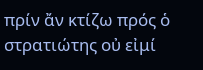πρίν ἄν κτίζω πρός ὁ στρατιώτης οὐ εἰμί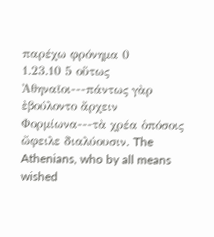παρέχω φρόνημα 0
1.23.10 5 οὕτως Ἀθηναῖοι---πάντως γὰρ ἐβούλοντο ἄρχειν Φορμίωνα---τὰ χρέα ὁπόσοις ὤφειλε διαλύουσιν. The Athenians, who by all means wished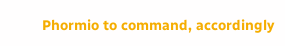Phormio to command, accordingly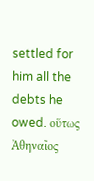settled for him all the debts he owed. οὕτως Ἀθηναῖος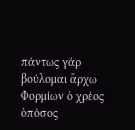πάντως γάρ βούλομαι ἄρχω Φορμίων ὁ χρέος ὁπόσος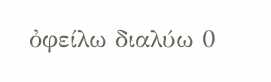ὀφείλω διαλύω 0